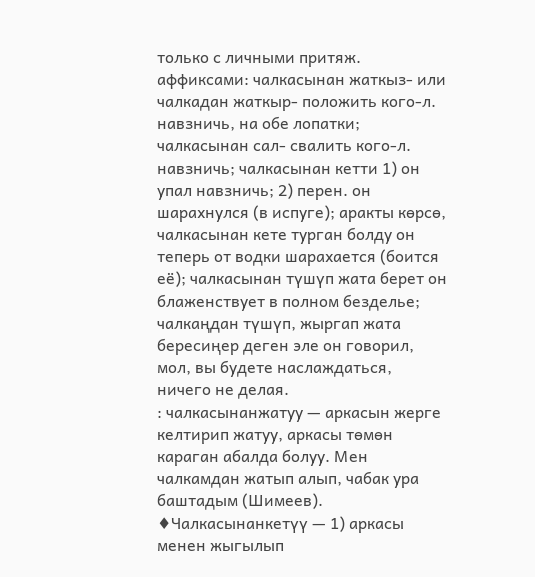только с личными притяж. аффиксами: чалкасынан жаткыз- или чалкадан жаткыр- положить кого-л. навзничь, на обе лопатки; чалкасынан сал- свалить кого-л. навзничь; чалкасынан кетти 1) он упал навзничь; 2) перен. он шарахнулся (в испуге); аракты көрсө, чалкасынан кете турган болду он теперь от водки шарахается (боится её); чалкасынан түшүп жата берет он блаженствует в полном безделье; чалкаңдан түшүп, жыргап жата бересиңер деген эле он говорил, мол, вы будете наслаждаться, ничего не делая.
: чалкасынанжатуу — аркасын жерге келтирип жатуу, аркасы төмөн караган абалда болуу. Мен чалкамдан жатып алып, чабак ура баштадым (Шимеев).
♦Чалкасынанкетүү — 1) аркасы менен жыгылып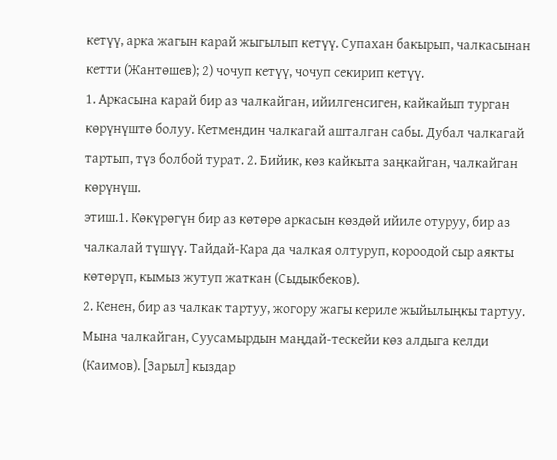кетүү, арка жагын карай жыгылып кетүү. Супахан бакырып, чалкасынан кетти (Жантөшев); 2) чочуп кетүү, чочуп секирип кетүү.
1. Аркасына карай бир аз чалкайган, ийилгенсиген, кайкайып турган көрүнүштө болуу. Кетмендин чалкагай ашталган сабы. Дубал чалкагай тартып, түз болбой турат. 2. Бийик, көз кайкыта заңкайган, чалкайган көрүнүш.
этиш.1. Көкүрөгүн бир аз көтөрө аркасын көздөй ийиле отуруу, бир аз чалкалай түшүү. Тайдай-Кара да чалкая олтуруп, короодой сыр аякты көтөрүп, кымыз жутуп жаткан (Сыдыкбеков).
2. Кенен, бир аз чалкак тартуу, жогору жагы кериле жыйылыңкы тартуу. Мына чалкайган, Суусамырдын маңдай-тескейи көз алдыга келди (Каимов). [Зарыл] кыздар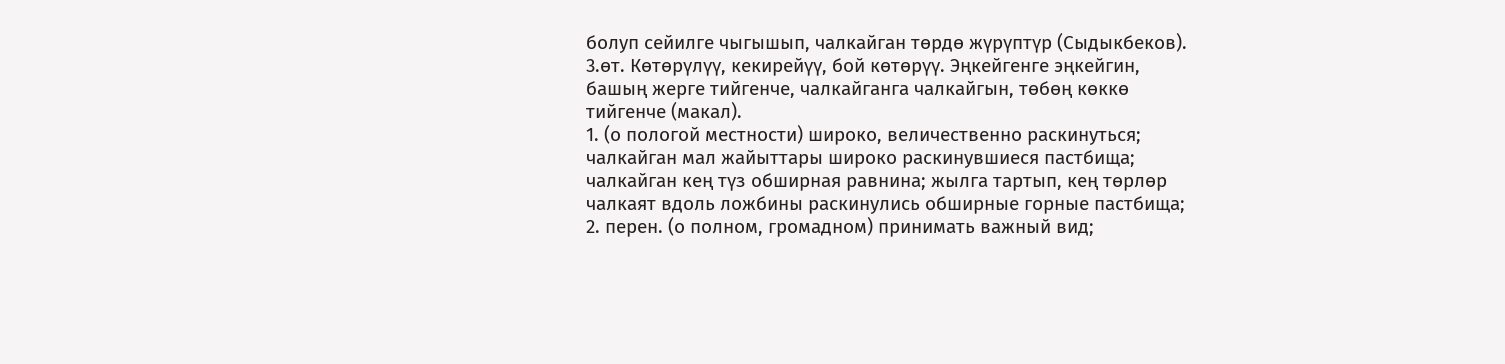болуп сейилге чыгышып, чалкайган төрдө жүрүптүр (Сыдыкбеков).
3.өт. Көтөрүлүү, кекирейүү, бой көтөрүү. Эңкейгенге эңкейгин, башың жерге тийгенче, чалкайганга чалкайгын, төбөң көккө тийгенче (макал).
1. (о пологой местности) широко, величественно раскинуться; чалкайган мал жайыттары широко раскинувшиеся пастбища; чалкайган кең түз обширная равнина; жылга тартып, кең төрлөр чалкаят вдоль ложбины раскинулись обширные горные пастбища; 2. перен. (о полном, громадном) принимать важный вид;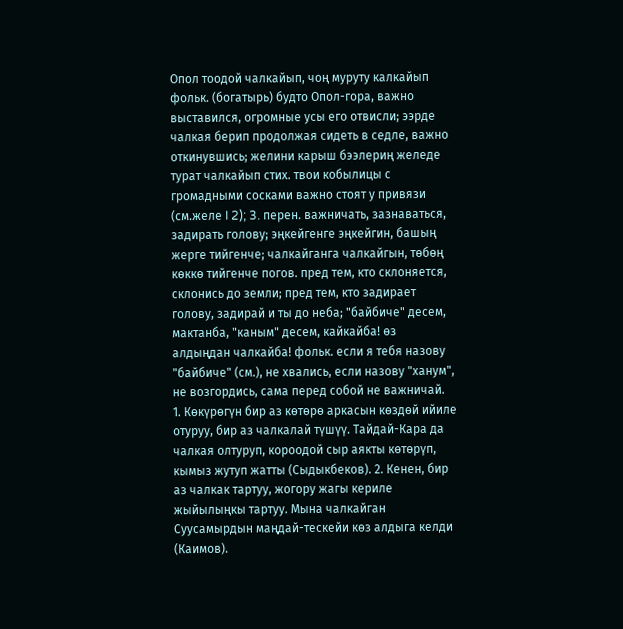Опол тоодой чалкайып, чоң муруту калкайып фольк. (богатырь) будто Опол-гора, важно выставился, огромные усы его отвисли; ээрде чалкая берип продолжая сидеть в седле, важно откинувшись; желини карыш бээлериң желеде турат чалкайып стих. твои кобылицы с громадными сосками важно стоят у привязи (см.желе I 2); 3. перен. важничать, зазнаваться, задирать голову; эңкейгенге эңкейгин, башың жерге тийгенче; чалкайганга чалкайгын, төбөң көккө тийгенче погов. пред тем, кто склоняется, склонись до земли; пред тем, кто задирает голову, задирай и ты до неба; "байбиче" десем, мактанба, "каным" десем, кайкайба! өз алдыңдан чалкайба! фольк. если я тебя назову "байбиче" (см.), не хвались, если назову "ханум", не возгордись, сама перед собой не важничай.
1. Көкүрөгүн бир аз көтөрө аркасын көздөй ийиле отуруу, бир аз чалкалай түшүү. Тайдай-Кара да чалкая олтуруп, короодой сыр аякты көтөрүп, кымыз жутуп жатты (Сыдыкбеков). 2. Кенен, бир аз чалкак тартуу, жогору жагы кериле жыйылыңкы тартуу. Мына чалкайган Суусамырдын маңдай-тескейи көз алдыга келди (Каимов).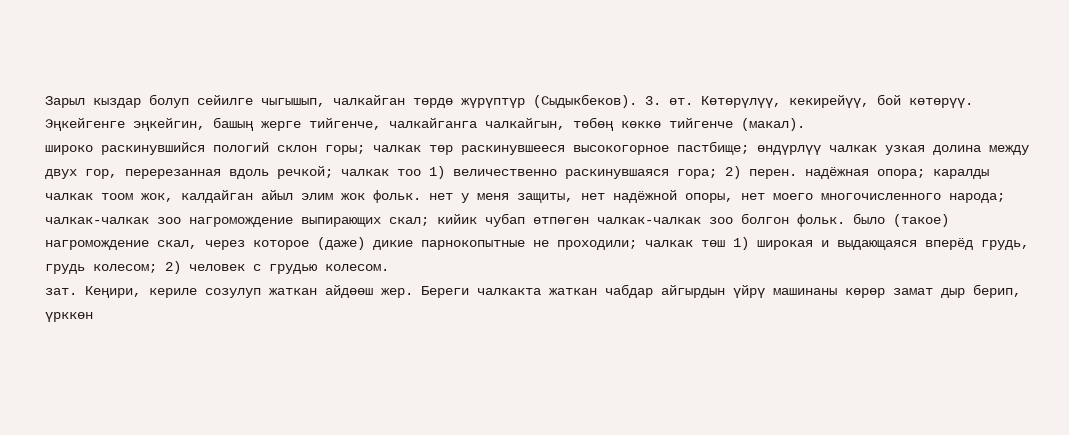Зарыл кыздар болуп сейилге чыгышып, чалкайган төрдө жүрүптүр (Сыдыкбеков). 3. өт. Көтөрүлүү, кекирейүү, бой көтөрүү. Эңкейгенге эңкейгин, башың жерге тийгенче, чалкайганга чалкайгын, төбөң көккө тийгенче (макал).
широко раскинувшийся пологий склон горы; чалкак төр раскинувшееся высокогорное пастбище; өндүрлүү чалкак узкая долина между двух гор, перерезанная вдоль речкой; чалкак тоо 1) величественно раскинувшаяся гора; 2) перен. надёжная опора; каралды чалкак тоом жок, калдайган айыл элим жок фольк. нет у меня защиты, нет надёжной опоры, нет моего многочисленного народа; чалкак-чалкак зоо нагромождение выпирающих скал; кийик чубап өтпөгөн чалкак-чалкак зоо болгон фольк. было (такое) нагромождение скал, через которое (даже) дикие парнокопытные не проходили; чалкак төш 1) широкая и выдающаяся вперёд грудь, грудь колесом; 2) человек с грудью колесом.
зат. Кеңири, кериле созулуп жаткан айдөөш жер. Береги чалкакта жаткан чабдар айгырдын үйрү машинаны көрөр замат дыр берип, үрккөн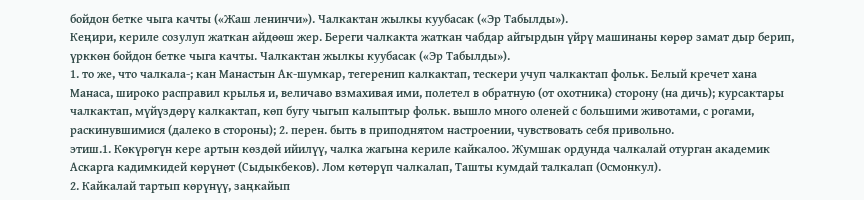бойдон бетке чыга качты («Жаш ленинчи»). Чалкактан жылкы куубасак («Эр Табылды»).
Кеңири, кериле созулуп жаткан айдөөш жер. Береги чалкакта жаткан чабдар айгырдын үйрү машинаны көрөр замат дыр берип, үрккөн бойдон бетке чыга качты. Чалкактан жылкы куубасак («Эр Табылды»).
1. то же, что чалкала-; кан Манастын Ак-шумкар, тегеренип калкактап, тескери учуп чалкактап фольк. Белый кречет хана Манаса, широко расправил крылья и, величаво взмахивая ими, полетел в обратную (от охотника) сторону (на дичь); курсактары чалкактап, мүйүздөрү калкактап, көп бугу чыгып калыптыр фольк. вышло много оленей с большими животами, с рогами, раскинувшимися (далеко в стороны); 2. перен. быть в приподнятом настроении, чувствовать себя привольно.
этиш.1. Көкүрөгүн кере артын көздөй ийилүү, чалка жагына кериле кайкалоо. Жумшак ордунда чалкалай отурган академик Аскарга кадимкидей көрүнөт (Сыдыкбеков). Лом көтөрүп чалкалап, Ташты кумдай талкалап (Осмонкул).
2. Кайкалай тартып көрүнүү, заңкайып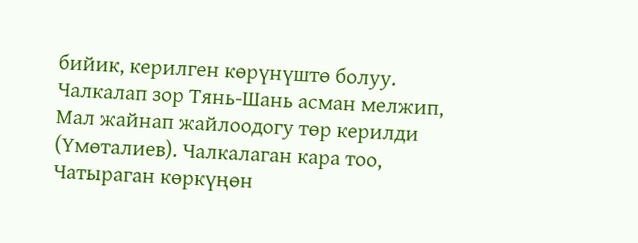бийик, керилген көрүнүштө болуу. Чалкалап зор Тянь-Шань асман мелжип, Мал жайнап жайлоодогу төр керилди (Үмөталиев). Чалкалаган кара тоо, Чатыраган көркүңөн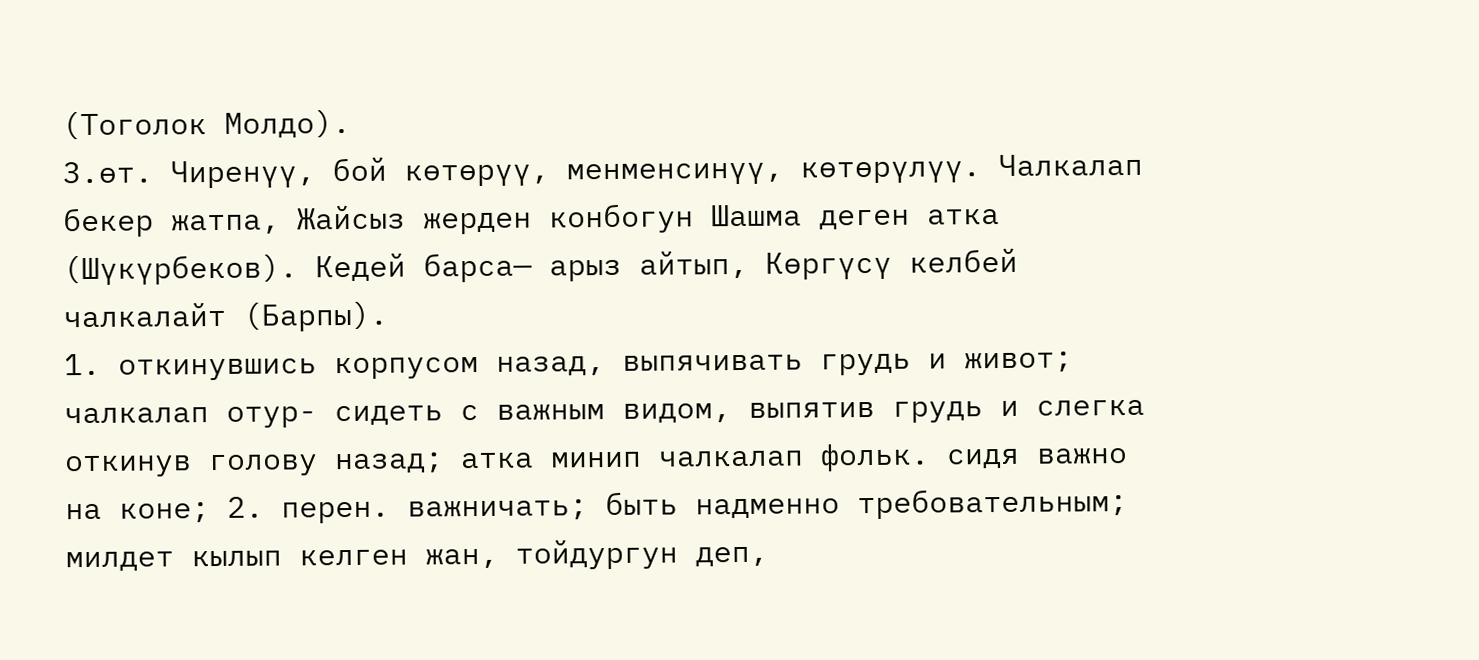(Тоголок Молдо).
3.өт. Чиренүү, бой көтөрүү, менменсинүү, көтөрүлүү. Чалкалап бекер жатпа, Жайсыз жерден конбогун Шашма деген атка (Шүкүрбеков). Кедей барса— арыз айтып, Көргүсү келбей чалкалайт (Барпы).
1. откинувшись корпусом назад, выпячивать грудь и живот; чалкалап отур- сидеть с важным видом, выпятив грудь и слегка откинув голову назад; атка минип чалкалап фольк. сидя важно на коне; 2. перен. важничать; быть надменно требовательным; милдет кылып келген жан, тойдургун деп,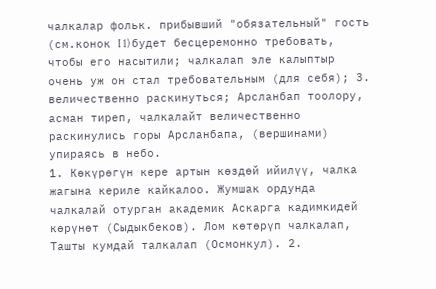чалкалар фольк. прибывший "обязательный" гость (см.конок I 1) будет бесцеремонно требовать, чтобы его насытили; чалкалап эле калыптыр очень уж он стал требовательным (для себя); 3. величественно раскинуться; Арсланбап тоолору, асман тиреп, чалкалайт величественно раскинулись горы Арсланбапа, (вершинами) упираясь в небо.
1. Көкүрөгүн кере артын көздөй ийилүү, чалка жагына кериле кайкалоо. Жумшак ордунда чалкалай отурган академик Аскарга кадимкидей көрүнөт (Сыдыкбеков). Лом көтөрүп чалкалап, Ташты кумдай талкалап (Осмонкул). 2.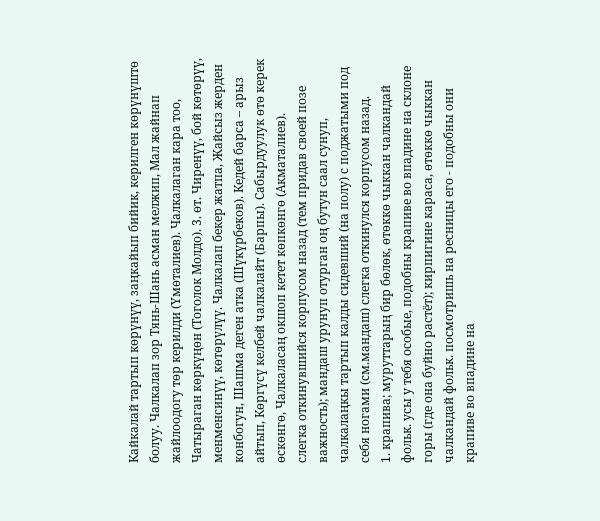Кайкалай тартып көрүнүү, заңкайып бийик, керилген көрүнүштө болуу. Чалкалап зор Тянь-Шань асман мелжип, Мал жайнап жайлоодогу төр керилди (Үмөталиев). Чалкалаган кара тоо, Чатыраган көркүңөн (Тоголок Молдо). 3. өт. Чиренүү, бой көтөрүү, менменсинүү, көтөрүлүү. Чалкалап бекер жатпа, Жайсыз жерден конбогун, Шашма деген атка (Шүкүрбеков). Кедей барса – арыз айтып, Көргүсү келбей чалкалайт (Барпы). Сабырдуулук өтө керек өскөнгө, Чалкаласаң окшоп кетет көпкөнгө (Акматалиев).
слегка откинувшийся корпусом назад (тем придав своей позе важность); мандаш урунуп отурган оң бутун саал сунуп, чалкалаңкы тартып калды сидевший (на полу) с поджатыми под себя ногами (см.мандаш) слегка откинулся корпусом назад.
1. крапива; муруттарың бир бөлөк, өтөккө чыккан чалкандай фольк. усы у тебя особые, подобны крапиве во впадине на склоне горы (где она буйно растёт); кирпигине караса, өтөккө чыккан чалкандай фольк. посмотришь на ресницы его - подобны они крапиве во впадине на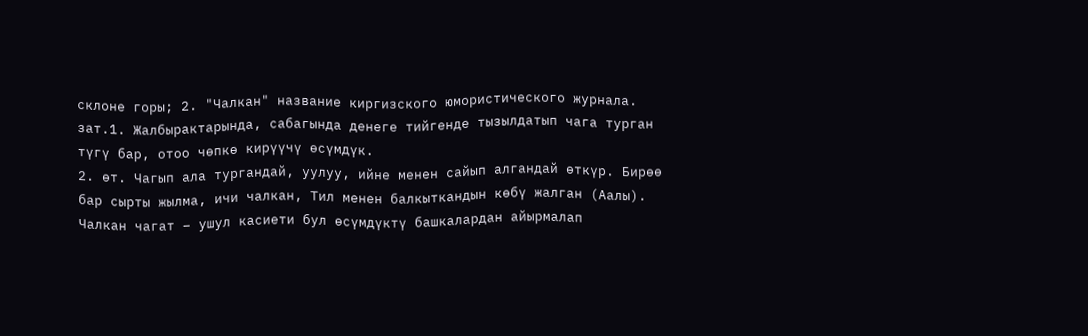склоне горы; 2. "Чалкан" название киргизского юмористического журнала.
зат.1. Жалбырактарында, сабагында денеге тийгенде тызылдатып чага турган түгү бар, отоо чөпкө кирүүчү өсүмдүк.
2. өт. Чагып ала тургандай, уулуу, ийне менен сайып алгандай өткүр. Бирөө бар сырты жылма, ичи чалкан, Тил менен балкыткандын көбү жалган (Аалы).
Чалкан чагат – ушул касиети бул өсүмдүктү башкалардан айырмалап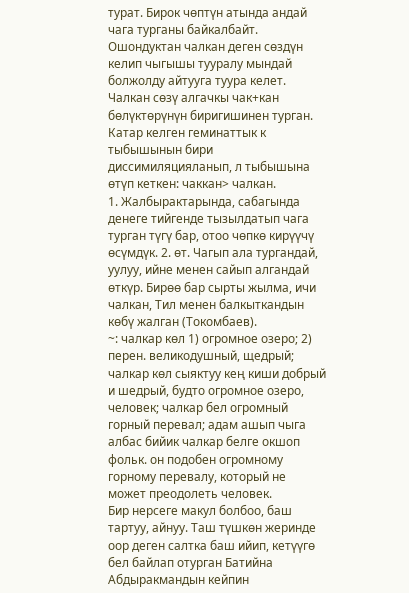турат. Бирок чөптүн атында андай чага турганы байкалбайт. Ошондуктан чалкан деген сөздүн келип чыгышы тууралу мындай болжолду айтууга туура келет.
Чалкан сөзү алгачкы чак+кан бөлүктөрүнүн биригишинен турган. Катар келген геминаттык к тыбышынын бири диссимиляцияланып, л тыбышына өтүп кеткен: чаккан> чалкан.
1. Жалбырактарында, сабагында денеге тийгенде тызылдатып чага турган түгү бар, отоо чөпкө кирүүчү өсүмдүк. 2. өт. Чагып ала тургандай, уулуу, ийне менен сайып алгандай өткүр. Бирөө бар сырты жылма, ичи чалкан, Тил менен балкыткандын көбү жалган (Токомбаев).
~: чалкар көл 1) огромное озеро; 2) перен. великодушный, щедрый; чалкар көл сыяктуу кең киши добрый и шедрый, будто огромное озеро, человек; чалкар бел огромный горный перевал; адам ашып чыга албас бийик чалкар белге окшоп фольк. он подобен огромному горному перевалу, который не может преодолеть человек.
Бир нерсеге макул болбоо, баш тартуу, айнуу. Таш түшкөн жеринде оор деген салтка баш ийип, кетүүгө бел байлап отурган Батийна Абдыракмандын кейпин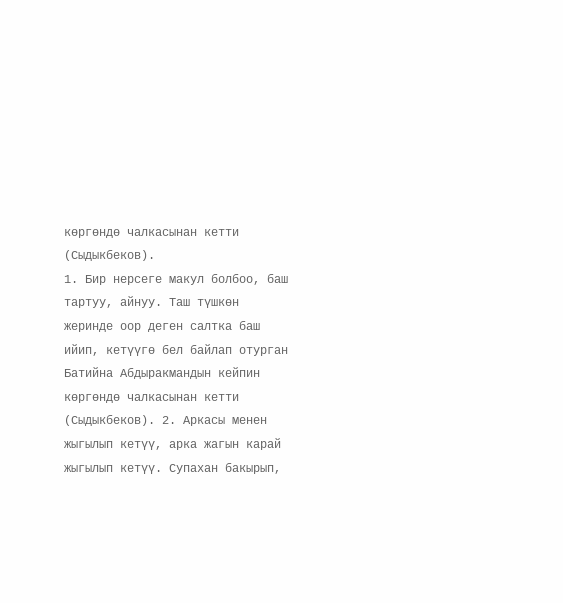көргөндө чалкасынан кетти (Сыдыкбеков).
1. Бир нерсеге макул болбоо, баш тартуу, айнуу. Таш түшкөн жеринде оор деген салтка баш ийип, кетүүгө бел байлап отурган Батийна Абдыракмандын кейпин көргөндө чалкасынан кетти (Сыдыкбеков). 2. Аркасы менен жыгылып кетүү, арка жагын карай жыгылып кетүү. Супахан бакырып,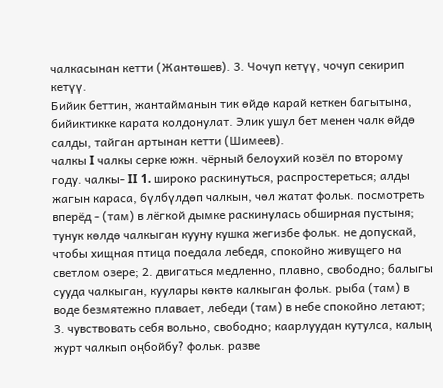чалкасынан кетти (Жантөшев). 3. Чочуп кетүү, чочуп секирип кетүү.
Бийик беттин, жантайманын тик өйдө карай кеткен багытына, бийиктикке карата колдонулат. Элик ушул бет менен чалк өйдө салды, тайган артынан кетти (Шимеев).
чалкы I чалкы серке южн. чёрный белоухий козёл по второму году. чалкы- II 1. широко раскинуться, распростереться; алды жагын караса, бүлбүлдөп чалкын, чөл жатат фольк. посмотреть вперёд - (там) в лёгкой дымке раскинулась обширная пустыня; тунук көлдө чалкыган кууну кушка жегизбе фольк. не допускай, чтобы хищная птица поедала лебедя, спокойно живущего на светлом озере; 2. двигаться медленно, плавно, свободно; балыгы сууда чалкыган, куулары көктө калкыган фольк. рыба (там) в воде безмятежно плавает, лебеди (там) в небе спокойно летают; 3. чувствовать себя вольно, свободно; каарлуудан кутулса, калың журт чалкып оңбойбу? фольк. разве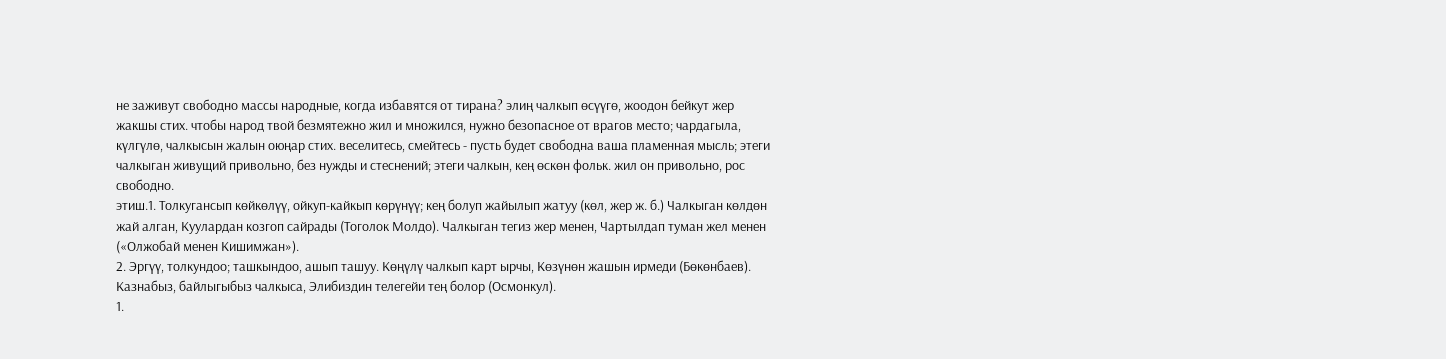не заживут свободно массы народные, когда избавятся от тирана? элиң чалкып өсүүгө, жоодон бейкут жер жакшы стих. чтобы народ твой безмятежно жил и множился, нужно безопасное от врагов место; чардагыла, күлгүлө, чалкысын жалын оюңар стих. веселитесь, смейтесь - пусть будет свободна ваша пламенная мысль; этеги чалкыган живущий привольно, без нужды и стеснений; этеги чалкын, кең өскөн фольк. жил он привольно, рос свободно.
этиш.1. Толкугансып көйкөлүү, ойкуп-кайкып көрүнүү; кең болуп жайылып жатуу (көл, жер ж. б.) Чалкыган көлдөн жай алган, Куулардан козгоп сайрады (Тоголок Молдо). Чалкыган тегиз жер менен, Чартылдап туман жел менен («Олжобай менен Кишимжан»).
2. Эргүү, толкундоо; ташкындоо, ашып ташуу. Көңүлү чалкып карт ырчы, Көзүнөн жашын ирмеди (Бөкөнбаев). Казнабыз, байлыгыбыз чалкыса, Элибиздин телегейи тең болор (Осмонкул).
1.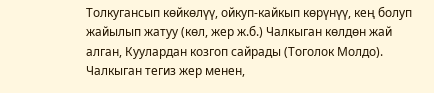Толкугансып көйкөлүү, ойкуп-кайкып көрүнүү, кең болуп жайылып жатуу (көл, жер ж.б.) Чалкыган көлдөн жай алган, Куулардан козгоп сайрады (Тоголок Молдо). Чалкыган тегиз жер менен,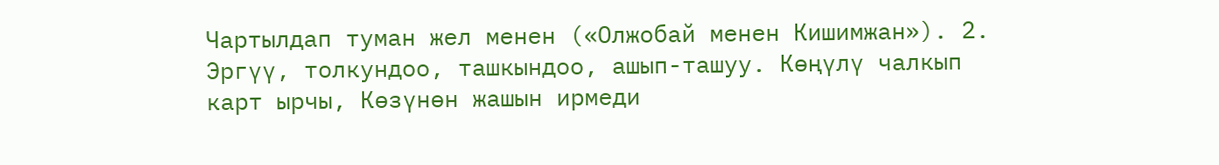Чартылдап туман жел менен («Олжобай менен Кишимжан»). 2. Эргүү, толкундоо, ташкындоо, ашып-ташуу. Көңүлү чалкып карт ырчы, Көзүнөн жашын ирмеди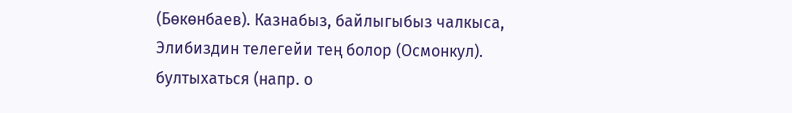(Бөкөнбаев). Казнабыз, байлыгыбыз чалкыса, Элибиздин телегейи тең болор (Осмонкул).
бултыхаться (напр. о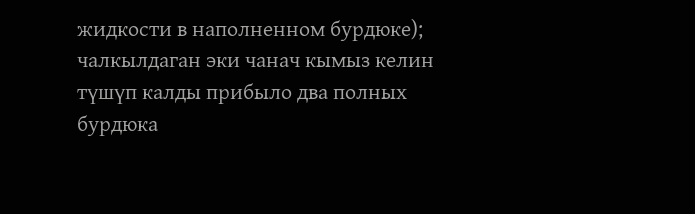жидкости в наполненном бурдюке); чалкылдаган эки чанач кымыз келин түшүп калды прибыло два полных бурдюка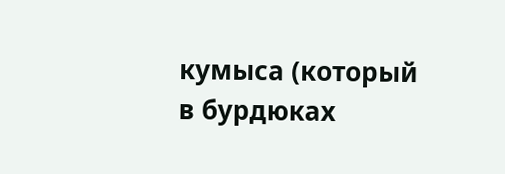кумыса (который в бурдюках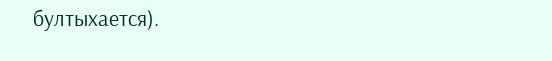бултыхается).